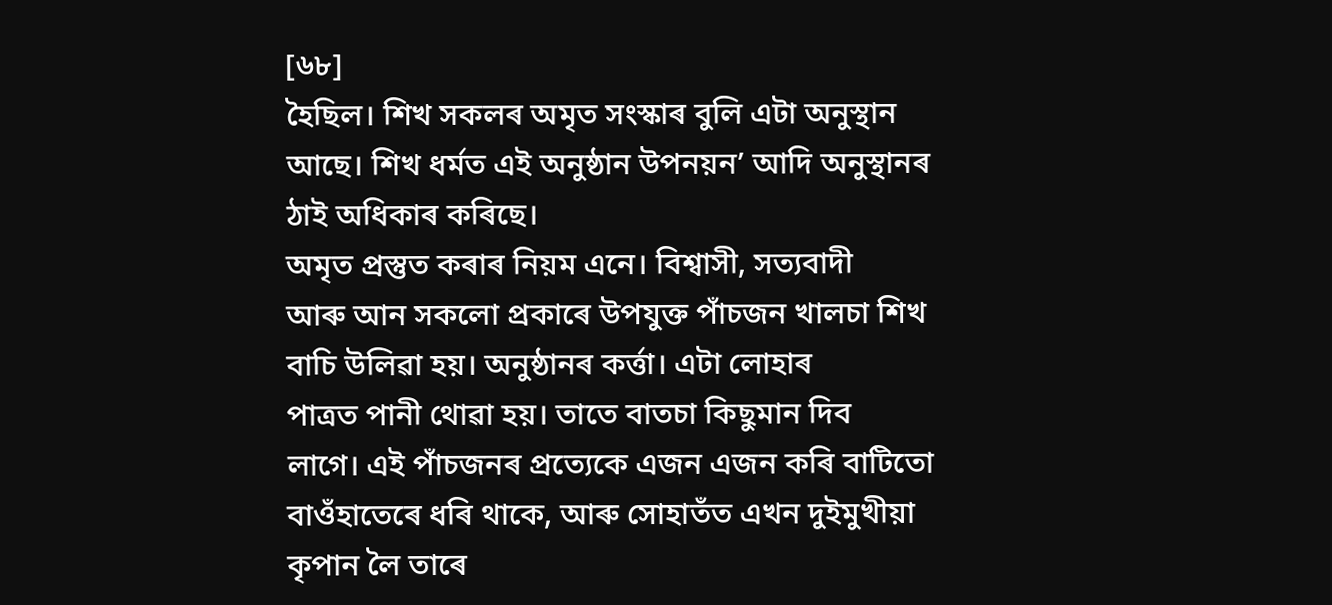[৬৮]
হৈছিল। শিখ সকলৰ অমৃত সংস্কাৰ বুলি এটা অনুস্থান আছে। শিখ ধৰ্মত এই অনুষ্ঠান উপনয়ন’ আদি অনুস্থানৰ ঠাই অধিকাৰ কৰিছে।
অমৃত প্ৰস্তুত কৰাৰ নিয়ম এনে। বিশ্বাসী, সত্যবাদী
আৰু আন সকলো প্ৰকাৰে উপযুক্ত পাঁচজন খালচা শিখ
বাচি উলিৱা হয়। অনুষ্ঠানৰ কৰ্ত্তা। এটা লোহাৰ
পাত্ৰত পানী থোৱা হয়। তাতে বাতচা কিছুমান দিব
লাগে। এই পাঁচজনৰ প্ৰত্যেকে এজন এজন কৰি বাটিতো
বাওঁহাতেৰে ধৰি থাকে, আৰু সোহাতঁত এখন দুইমুখীয়া
কৃপান লৈ তাৰে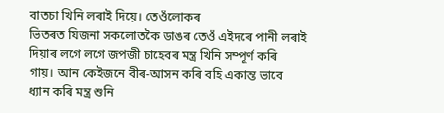বাতচা খিনি লৰাই দিয়ে। তেওঁলোকৰ
ভিতৰত যিজনা সকলোতকৈ ডাঙৰ তেওঁ এইদৰে পানী লৰাই
দিয়াৰ লগে লগে জপজী চাহেবৰ মন্ত্ৰ খিনি সম্পূৰ্ণ কৰি
গায়। আন কেইজনে বীৰ-আসন কৰি বহি একান্ত ভাবে
ধ্যান কৰি মন্ত্ৰ শুনি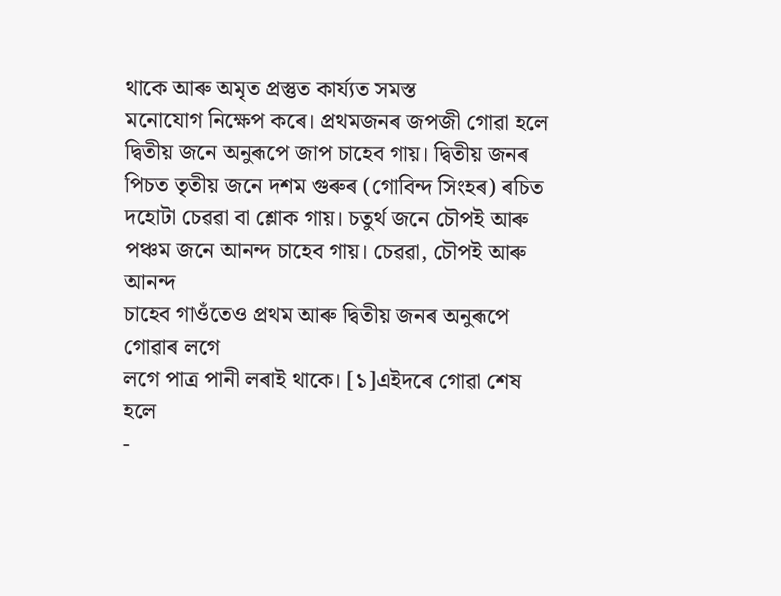থাকে আৰু অমৃত প্ৰস্তুত কাৰ্য্যত সমস্ত
মনোযোগ নিক্ষেপ কৰে। প্ৰথমজনৰ জপজী গোৱা হলে
দ্বিতীয় জনে অনুৰূপে জাপ চাহেব গায়। দ্বিতীয় জনৰ
পিচত তৃতীয় জনে দশম গুৰুৰ (গোবিন্দ সিংহৰ) ৰচিত
দহোটা চেৱৱা বা শ্লোক গায়। চতুৰ্থ জনে চৌপই আৰু
পঞ্চম জনে আনন্দ চাহেব গায়। চেৱৱা, চৌপই আৰু আনন্দ
চাহেব গাওঁতেও প্ৰথম আৰু দ্বিতীয় জনৰ অনুৰূপে গোৱাৰ লগে
লগে পাত্ৰ পানী লৰাই থাকে। [১]এইদৰে গোৱা শেষ হলে
-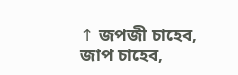↑ জপজী চাহেব, জাপ চাহেব,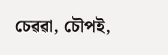চেৱৱা, চৌপই,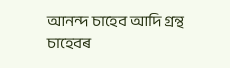আনন্দ চাহেব আদি গ্ৰন্থ চাহেবৰ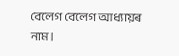বেলেগ বেলেগ আধ্যায়ৰ নাম।